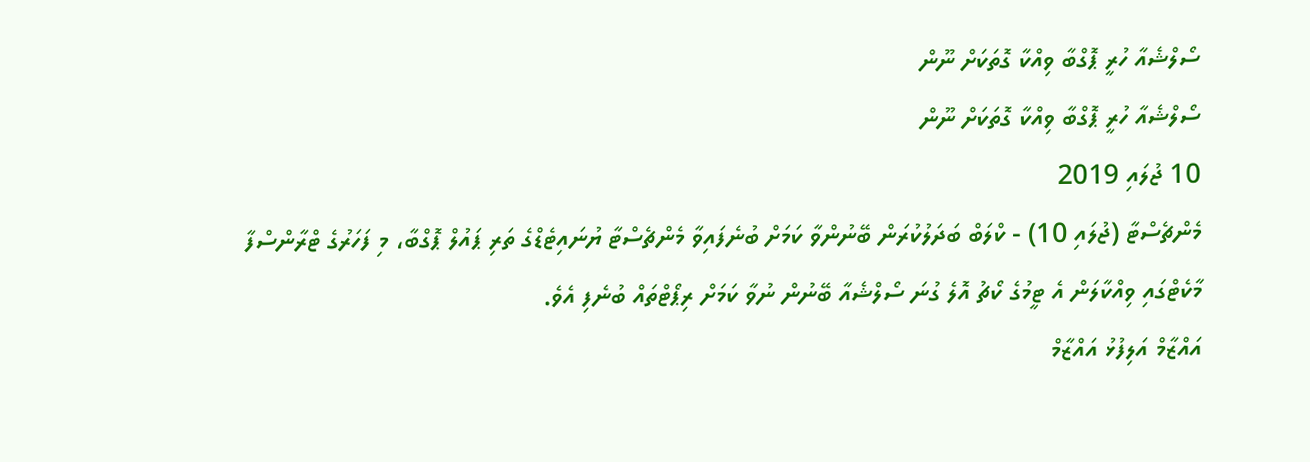ސޯލްޝެއާ ހުރީ ޕޮގްބާ ވިއްކާ ގޮތަކަށް ނޫން
ސޯލްޝެއާ ހުރީ ޕޮގްބާ ވިއްކާ ގޮތަކަށް ނޫން
10 ޖުލައި 2019
މެންޗެސްޓާ (ޖުލައި 10) - ކްލަބް ބަދަލުކުރަން ބޭނުންވާ ކަމަށް ބުނެފައިވާ މެންޗެސްޓާ ޔުނައިޓެޑްގެ ތަރި ޕައުލް ޕޮގްބާ، މި ފަހަރުގެ ޓްރާންސްފާ މާކެޓްގައި ވިއްކާލަން އެ ޓީމުގެ ކޯޗު އޮލެ ގުނަ ސޯލްޝެއާ ބޭނުން ނުވާ ކަމަށް ރިޕޯޓްތައް ބުނެފި އެވެ.
އައްޒާމް އަލިފުޅު އައްޒާމް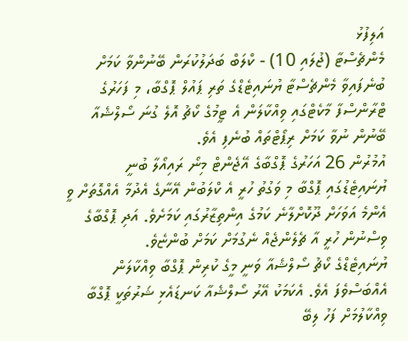އަލިފުޅު
މެންޗެސްޓާ (ޖުލައި 10) - ކްލަބް ބަދަލުކުރަން ބޭނުންވާ ކަމަށް ބުނެފައިވާ މެންޗެސްޓާ ޔުނައިޓެޑްގެ ތަރި ޕައުލް ޕޮގްބާ، މި ފަހަރުގެ ޓްރާންސްފާ މާކެޓްގައި ވިއްކާލަން އެ ޓީމުގެ ކޯޗު އޮލެ ގުނަ ސޯލްޝެއާ ބޭނުން ނުވާ ކަމަށް ރިޕޯޓްތައް ބުނެފި އެވެ.
އުމުރުން 26 އަހަރުގެ ޕޮގްބާގެ އޭޖެންޓް މިނޯ ރައިއޯލާ ބުނީ ޔުނައިޓެޑުގައި ޕޮގްބާ މި ވަގުތު ހުރީ އެ ކްލަބުން އޭނާގެ އެދުމާ އެއްގޮތަށް ވީ އެންމެ އަވަހަށް ދޫކޮށްލާނެ ކަމުގެ އިންތިޒާރުގައި ކަމަށެވެ. އަދި ޕޮގްބާގެ ވިސްނުން ހުރީ އާ ޗެލެންޖެއް ނެގުމަށް ކަމަށް ބުންޏެވެ.
ޔުނައިޓެޑްގެ ކޯޗު ސޯލްޝެއާ ވަނީ މީގެ ކުރިން ޕޮގްބާ ވިއްކާލަން އެއްބަސްވެފަ އެވެ. އެކަމަކު އޭރު ސޯލްޝެއާ ކަނޑައެޅި ޝަރުތަކީ ޕޮގްބާ ވިއްކާލުމަށް ފަހު ލިބޭ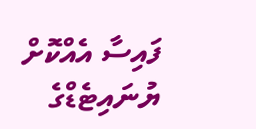ފައިސާ އެއްކޮށް ޔުނައިޓެޑްގެ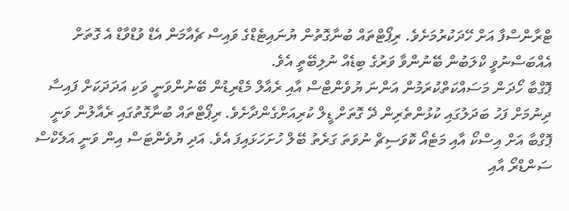ޓްރާންސްފާ އަށް ހޭދަކުރުމަށެވެ. ރިޕޯޓްތައް ބުނާގޮތުން ޔުނައިޓެޑްގެ ވައިސް ޗެއާމަން އެޑް ވުޑްވާޑް އެ ގޮތަށް އެއްބަސްނުވީ ކްލަބުން ބޭނުންވާ ވަރުގެ ބިޑެއް ނުލިބޭތީ އެވެ.
ޕޮގްބާ ހޯދަން މަސައްކަތްކުރަމުން އަންނަ ޔުވެންޓްސް އާއި ރެއާލް މެޑްރިޑުން ބޭނުންވަނީ ވަކި އަދަދަކަށް ފައިސާ ދިނުމަށް ފަހު ބަދަލުގައި ކުޅުންތެރިން ދޭ ގޮތަށް ޑީލް ކުރިއަށްގެންދާށެވެ. ރިޕޯޓްތައް ބުނާގޮތުގައި ރެއާލުން ވަނީ ޕޮގްބާ އަށް އިސްކޯ އާއި މަޓެއޯ ކޮވަސިޗް ނުވަތަ ގަރެތު ބޭލް ހުށަހަޅައިފަ އެވެ. އަދި ޔުވެންޓަސް އިން ވަނީ އަލެކްސް ސަންޑްރޯ އާއި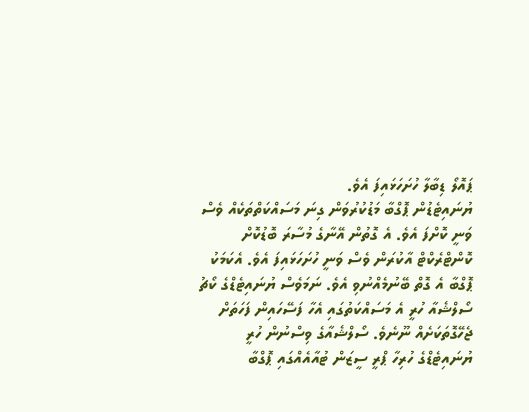ޕައޮލޯ ޑިބާލާ ހުށަހަޅައިފަ އެވެ.
ޔުނައިޓެޑުން ޕޮގްބާ މަޑުކުރުވަން ގިނަ މަސައްކަތްތަކެއް ވެސް ވަނީ ކޮށްފަ އެވެ. އެ ގޮތުން އޭނާގެ މުސާރަ ބޮޑުކޮށް ކޮންޓްރެކްޓް އާކުރަން ވެސް ވަނީ ހުށަހަޅައިފަ އެވެ. އެކަމަކު ޕޮގްބާ އެ ގޮތް ބޭނުމެއްނުވި އެވެ. ނަމަވެސް ޔުނައިޓެޑްގެ ކޯޗު ސޯލްޝެއާ ހުރީ އެ މަސައްކަތުގައި އެހާ ފަސޭހައިން ފަހަތަށް ޖެހޭގޮތަކަށެއް ނޫނެވެ. ސޯލްޝެއާގެ ވިސްނުން ހުރީ ޔުނައިޓެޑްގެ ހުރިހާ ޕްރީ ސީޒަން ޓުއާއެއްގައި ޕޮގްބާ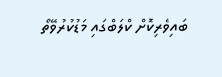ބައިވެރިކޮށް ކްލަބްގައި މަޑުކުރުވޭތޯ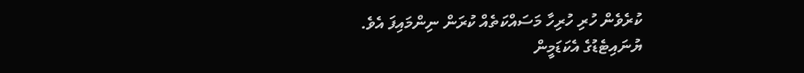ކުރެވެން ހުރި ހުރިހާ މަސައްކަތެއް ކުރަން ނިންމައިފަ އެވެ.
ޔުނައިޓެޑުގެ އެކަޑަމީން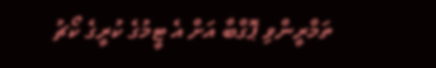ތަމްރީންވި ޕޮގްބާ އަށް އެ ޓީމުގެ ކުރީގެ ކޯޗު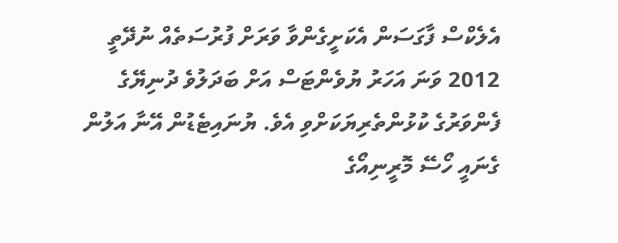އެލެކްސް ފާގަސަން އެކަށީގެންވާ ވަރަށް ފުރުސަތެއް ނުދޭތީ 2012 ވަނަ އަހަރު ޔުވެންޓަސް އަށް ބަދަލުވެ ދުނިޔޭގެ ފެންވަރުގެ ކުޅުންތެރިޔަކަށްވި އެވެ. ޔުނައިޓެޑުން އޭނާ އަލުން ގެނައީ ހޯސޭ މޮރީނިއޯގެ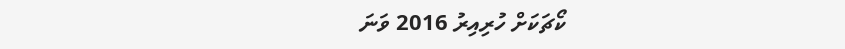ކޯޗަކަށް ހުރިއިރު 2016 ވަނަ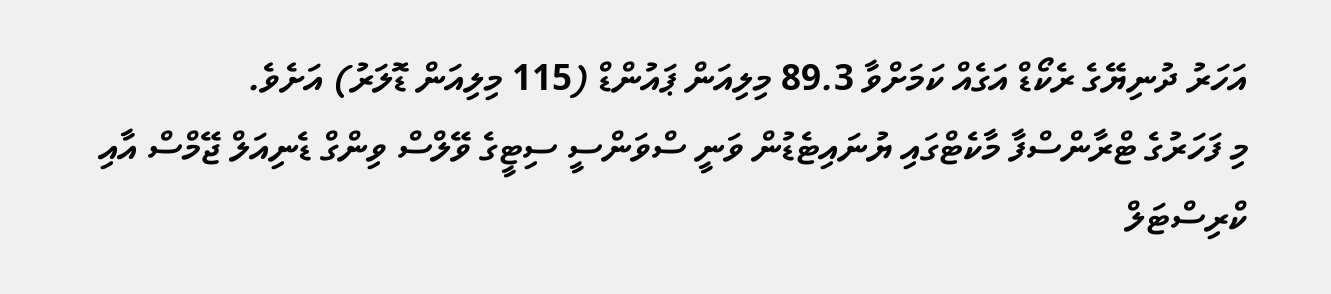އަހަރު ދުނިޔޭގެ ރެކޯޑް އަގެއް ކަމަށްވާ 89.3 މިލިއަން ޕައުންޑް (115 މިލިއަން ޑޮލަރު) އަށެވެ.
މި ފަހަރުގެ ޓްރާންސްފާ މާކެޓްގައި ޔުނައިޓެޑުން ވަނީ ސްވަންސީ ސިޓީގެ ވޭލްސް ވިންގް ޑެނިއަލް ޖޭމްސް އާއި ކްރިސްޓަލް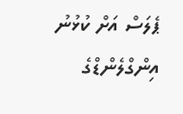ޕެލަސް އަށް ކުޅުނު އިންގްލެންޑްގެ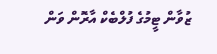ޒުވާން ޓީމުގެ ފުލްބެކް އާރޮން ވަން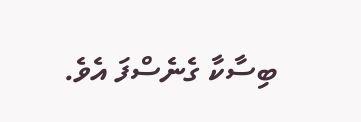ބިސާކާ ގެނެސްފަ އެވެ.